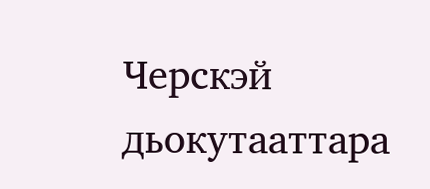Черскэй дьокутааттара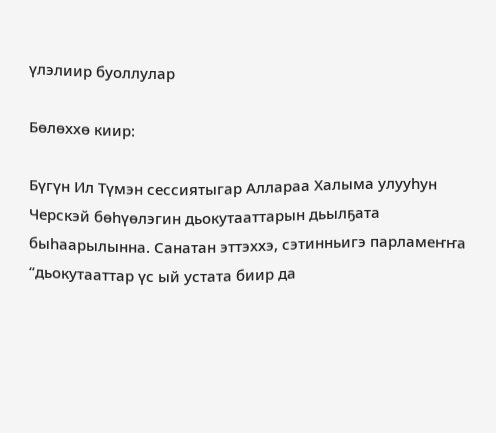үлэлиир буоллулар

Бөлөххө киир:

Бүгүн Ил Түмэн сессиятыгар Аллараа Халыма улууһун Черскэй бөһүөлэгин дьокутааттарын дьылҕата быһаарылынна. Санатан эттэххэ, сэтинньигэ парламеҥҥа “дьокутааттар үс ый устата биир да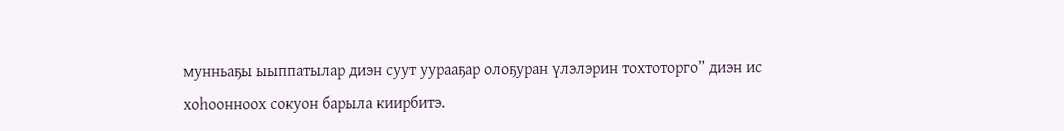мунньаҕы ыыппатылар диэн суут уурааҕар олоҕуран үлэлэрин тохтоторго” диэн ис хоһоонноох сокуон барыла киирбитэ.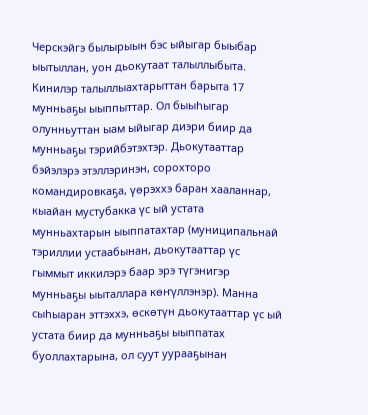Черскэйгэ былырыын бэс ыйыгар быыбар ыытыллан, уон дьокутаат талыллыбыта. Кинилэр талыллыахтарыттан барыта 17 мунньаҕы ыыппыттар. Ол быыһыгар олунньуттан ыам ыйыгар диэри биир да мунньаҕы тэрийбэтэхтэр. Дьокутааттар бэйэлэрэ этэллэринэн, сорохторо командировкаҕа, үөрэххэ баран хааланнар, кыайан мустубакка үс ый устата мунньахтарын ыыппатахтар (муниципальнай тэриллии устаабынан, дьокутааттар үс гыммыт иккилэрэ баар эрэ түгэнигэр мунньаҕы ыыталлара көҥүллэнэр). Манна сыһыаран эттэххэ, өскөтүн дьокутааттар үс ый устата биир да мунньаҕы ыыппатах буоллахтарына, ол суут уурааҕынан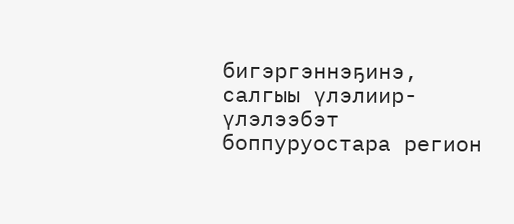бигэргэннэҕинэ, салгыы үлэлиир-үлэлээбэт боппуруостара регион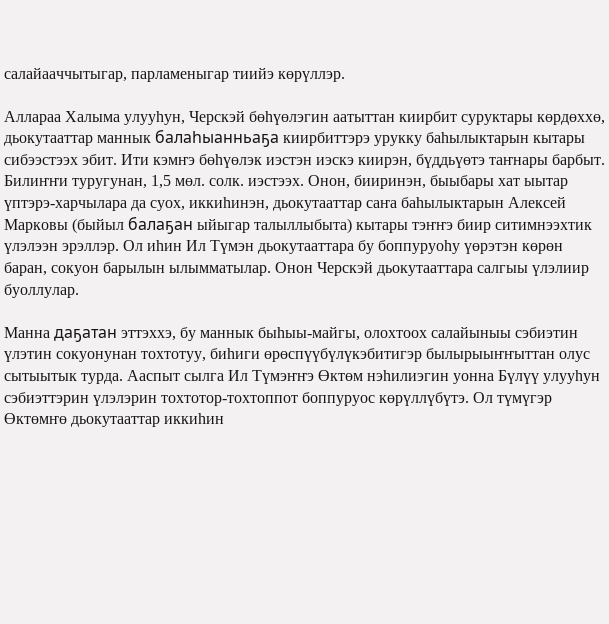салайааччытыгар, парламеныгар тиийэ көрүллэр.

Аллараа Халыма улууһун, Черскэй бөһүөлэгин аатыттан киирбит суруктары көрдөххө, дьокутааттар маннык балаһыанньаҕа киирбиттэрэ урукку баһылыктарын кытары сибээстээх эбит. Ити кэмҥэ бөһүөлэк иэстэн иэскэ киирэн, бүддьүөтэ таҥнары барбыт. Билиҥҥи туругунан, 1,5 мөл. солк. иэстээх. Онон, бииринэн, быыбары хат ыытар үптэрэ-харчылара да суох, иккиһинэн, дьокутааттар саҥа баһылыктарын Алексей Марковы (быйыл балаҕан ыйыгар талыллыбыта) кытары тэҥҥэ биир ситимнээхтик үлэлээн эрэллэр. Ол иһин Ил Түмэн дьокутааттара бу боппуруоһу үөрэтэн көрөн баран, сокуон барылын ылымматылар. Онон Черскэй дьокутааттара салгыы үлэлиир буоллулар.

Манна даҕатан эттэххэ, бу маннык быһыы-майгы, олохтоох салайыныы сэбиэтин үлэтин сокуонунан тохтотуу, биһиги өрөспүүбүлүкэбитигэр былырыыҥҥыттан олус сытыытык турда. Ааспыт сылга Ил Түмэҥҥэ Өктөм нэһилиэгин уонна Бүлүү улууһун сэбиэттэрин үлэлэрин тохтотор-тохтоппот боппуруос көрүллүбүтэ. Ол түмүгэр Өктөмҥө дьокутааттар иккиһин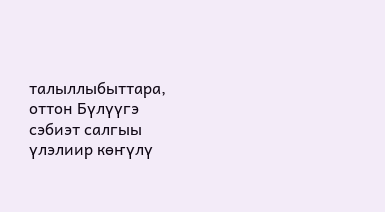талыллыбыттара, оттон Бүлүүгэ сэбиэт салгыы үлэлиир көҥүлү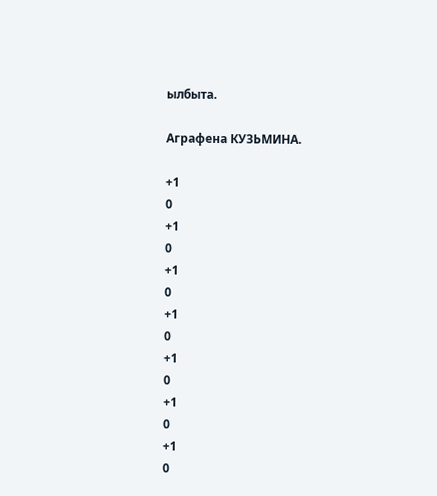ылбыта.

Аграфена КУЗЬМИНА.

+1
0
+1
0
+1
0
+1
0
+1
0
+1
0
+1
0